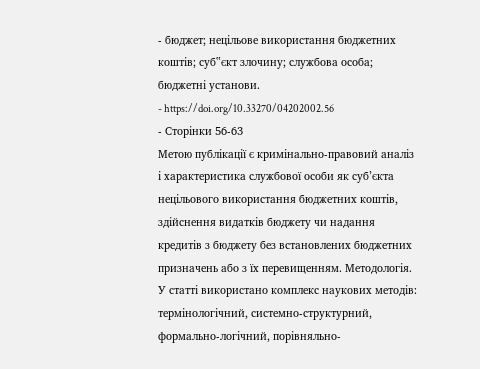- бюджет; нецільове використання бюджетних коштів; суб‟єкт злочину; службова особа; бюджетні установи.
- https://doi.org/10.33270/04202002.56
- Сторінки 56-63
Метою публікації є кримінально-правовий аналіз і характеристика службової особи як суб’єкта нецільового використання бюджетних коштів, здійснення видатків бюджету чи надання кредитів з бюджету без встановлених бюджетних призначень або з їх перевищенням. Методологія. У статті використано комплекс наукових методів: термінологічний, системно-структурний, формально-логічний, порівняльно-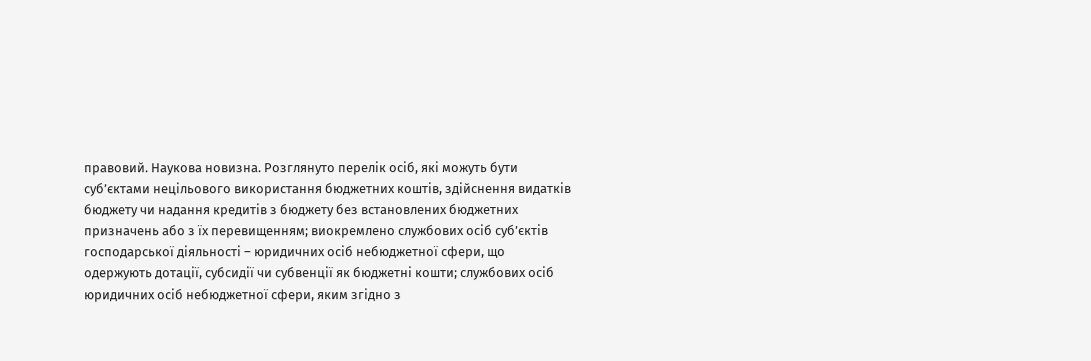правовий. Наукова новизна. Розглянуто перелік осіб, які можуть бути суб’єктами нецільового використання бюджетних коштів, здійснення видатків бюджету чи надання кредитів з бюджету без встановлених бюджетних призначень або з їх перевищенням; виокремлено службових осіб суб’єктів господарської діяльності – юридичних осіб небюджетної сфери, що одержують дотації, субсидії чи субвенції як бюджетні кошти; службових осіб юридичних осіб небюджетної сфери, яким згідно з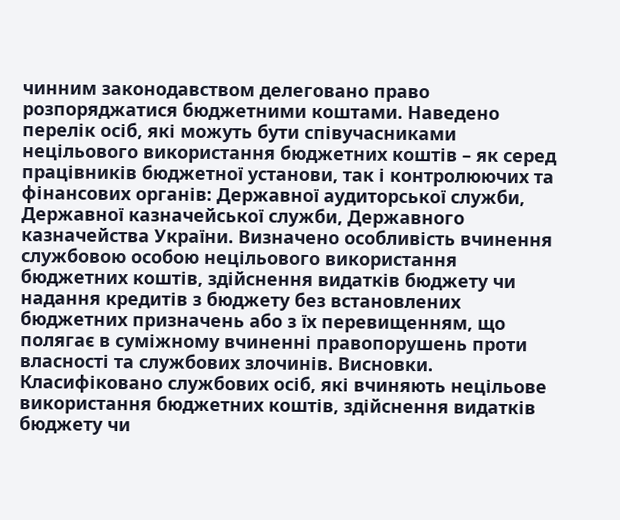чинним законодавством делеговано право розпоряджатися бюджетними коштами. Наведено перелік осіб, які можуть бути співучасниками нецільового використання бюджетних коштів – як серед працівників бюджетної установи, так і контролюючих та фінансових органів: Державної аудиторської служби, Державної казначейської служби, Державного казначейства України. Визначено особливість вчинення службовою особою нецільового використання бюджетних коштів, здійснення видатків бюджету чи надання кредитів з бюджету без встановлених бюджетних призначень або з їх перевищенням, що полягає в суміжному вчиненні правопорушень проти власності та службових злочинів. Висновки. Класифіковано службових осіб, які вчиняють нецільове використання бюджетних коштів, здійснення видатків бюджету чи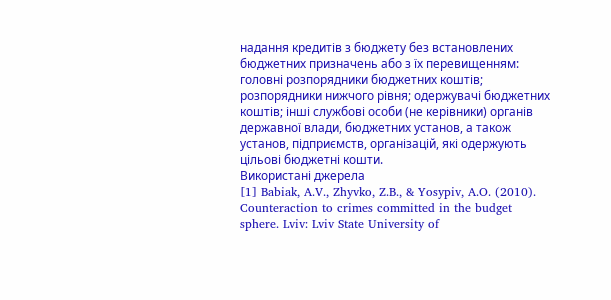надання кредитів з бюджету без встановлених бюджетних призначень або з їх перевищенням: головні розпорядники бюджетних коштів; розпорядники нижчого рівня; одержувачі бюджетних коштів; інші службові особи (не керівники) органів державної влади, бюджетних установ, а також установ, підприємств, організацій, які одержують цільові бюджетні кошти.
Використані джерела
[1] Babiak, A.V., Zhyvko, Z.B., & Yosypiv, A.O. (2010). Counteraction to crimes committed in the budget sphere. Lviv: Lviv State University of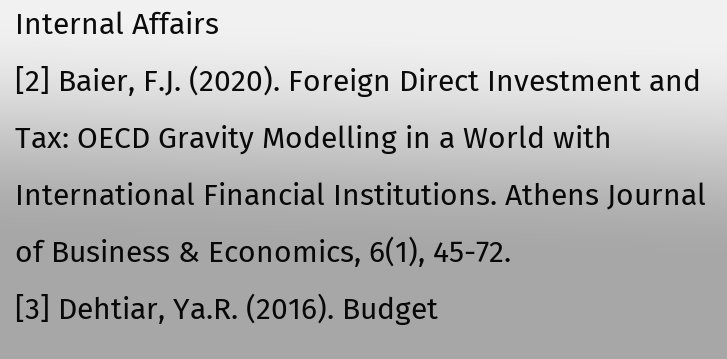Internal Affairs
[2] Baier, F.J. (2020). Foreign Direct Investment and Tax: OECD Gravity Modelling in a World with International Financial Institutions. Athens Journal of Business & Economics, 6(1), 45-72.
[3] Dehtiar, Ya.R. (2016). Budget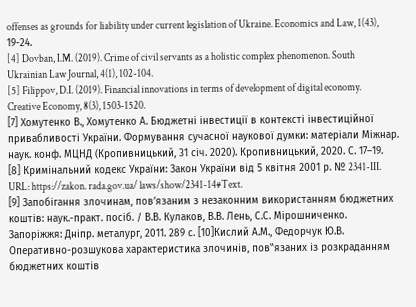offenses as grounds for liability under current legislation of Ukraine. Economics and Law, 1(43), 19-24.
[4] Dovban, I.M. (2019). Crime of civil servants as a holistic complex phenomenon. South Ukrainian Law Journal, 4(1), 102-104.
[5] Filippov, D.I. (2019). Financial innovations in terms of development of digital economy. Creative Economy, 8(3), 1503-1520.
[7] Хомутенко В., Хомутенко А. Бюджетні інвестиції в контексті інвестиційної привабливості України. Формування сучасної наукової думки: матеріали Міжнар. наук. конф. МЦНД (Кропивницький, 31 січ. 2020). Кропивницький, 2020. С. 17–19.
[8] Кримінальний кодекс України: Закон України від 5 квітня 2001 р. № 2341-III. URL: https://zakon. rada.gov.ua/ laws/show/2341-14#Text.
[9] Запобігання злочинам, пов’язаним з незаконним використанням бюджетних коштів: наук.-практ. посіб. / В.В. Кулаков, В.В. Лень, С.С. Мірошниченко. Запоріжжя: Дніпр. металург, 2011. 289 с. [10]Кислий А.М., Федорчук Ю.В. Оперативно-розшукова характеристика злочинів, пов‟язаних із розкраданням бюджетних коштів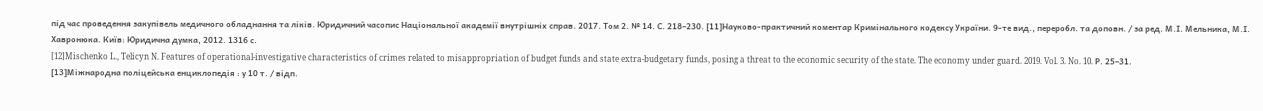під час проведення закупівель медичного обладнання та ліків. Юридичний часопис Національної академії внутрішніх справ. 2017. Том 2. № 14. С. 218–230. [11]Науково-практичний коментар Кримінального кодексу України. 9-те вид., переробл. та доповн. / за ред. М.І. Мельника, М.І. Хавронюка. Київ: Юридична думка, 2012. 1316 с.
[12]Mischenko L., Telicyn N. Features of operational-investigative characteristics of crimes related to misappropriation of budget funds and state extra-budgetary funds, posing a threat to the economic security of the state. The economy under guard. 2019. Vol. 3. No. 10. Р. 25–31.
[13]Міжнародна поліцейська енциклопедія : у 10 т. / відп.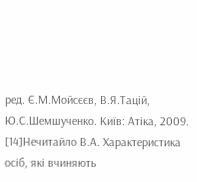ред. Є.М.Мойсєєв, В.Я.Тацій, Ю.С.Шемшученко. Київ: Атіка, 2009.
[14]Нечитайло В.А. Характеристика осіб, які вчиняють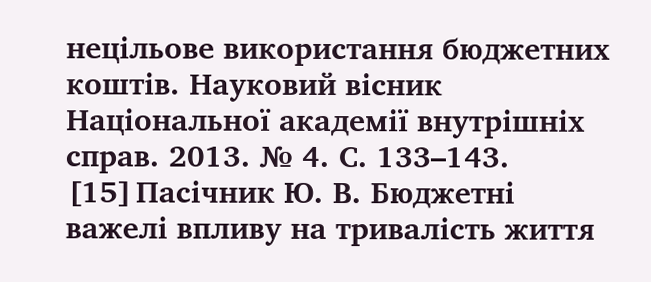нецільове використання бюджетних коштів. Науковий вісник Національної академії внутрішніх справ. 2013. № 4. С. 133–143.
[15]Пасічник Ю. В. Бюджетні важелі впливу на тривалість життя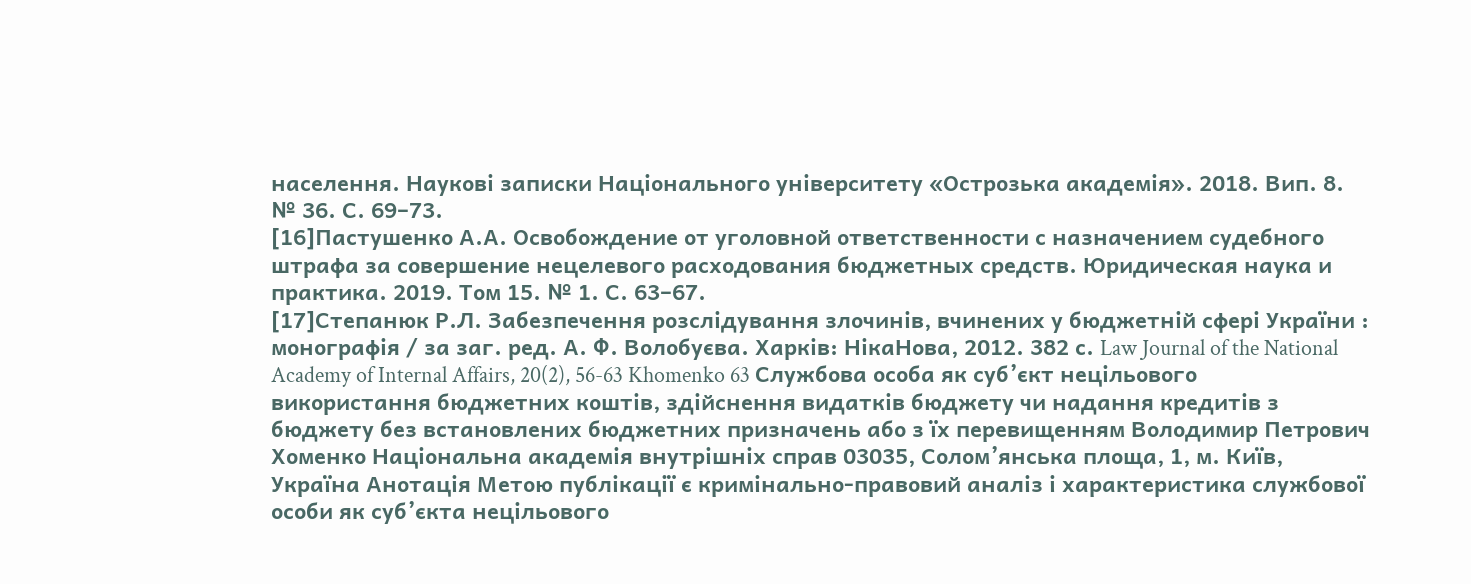населення. Наукові записки Національного університету «Острозька академія». 2018. Вип. 8. № 36. С. 69–73.
[16]Пастушенко А.А. Освобождение от уголовной ответственности с назначением судебного штрафа за совершение нецелевого расходования бюджетных средств. Юридическая наука и практика. 2019. Том 15. № 1. С. 63–67.
[17]Степанюк Р.Л. Забезпечення розслідування злочинів, вчинених у бюджетній сфері України : монографія / за заг. ред. А. Ф. Волобуєва. Харків: НікаНова, 2012. 382 с. Law Journal of the National Academy of Internal Affairs, 20(2), 56-63 Khomenko 63 Службова особа як суб’єкт нецільового використання бюджетних коштів, здійснення видатків бюджету чи надання кредитів з бюджету без встановлених бюджетних призначень або з їх перевищенням Володимир Петрович Хоменко Національна академія внутрішніх справ 03035, Солом’янська площа, 1, м. Київ, Україна Анотація Метою публікації є кримінально-правовий аналіз і характеристика службової особи як суб’єкта нецільового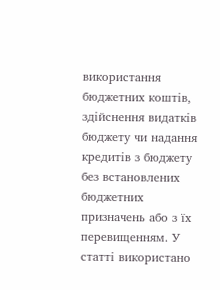використання бюджетних коштів, здійснення видатків бюджету чи надання кредитів з бюджету без встановлених бюджетних призначень або з їх перевищенням. У статті використано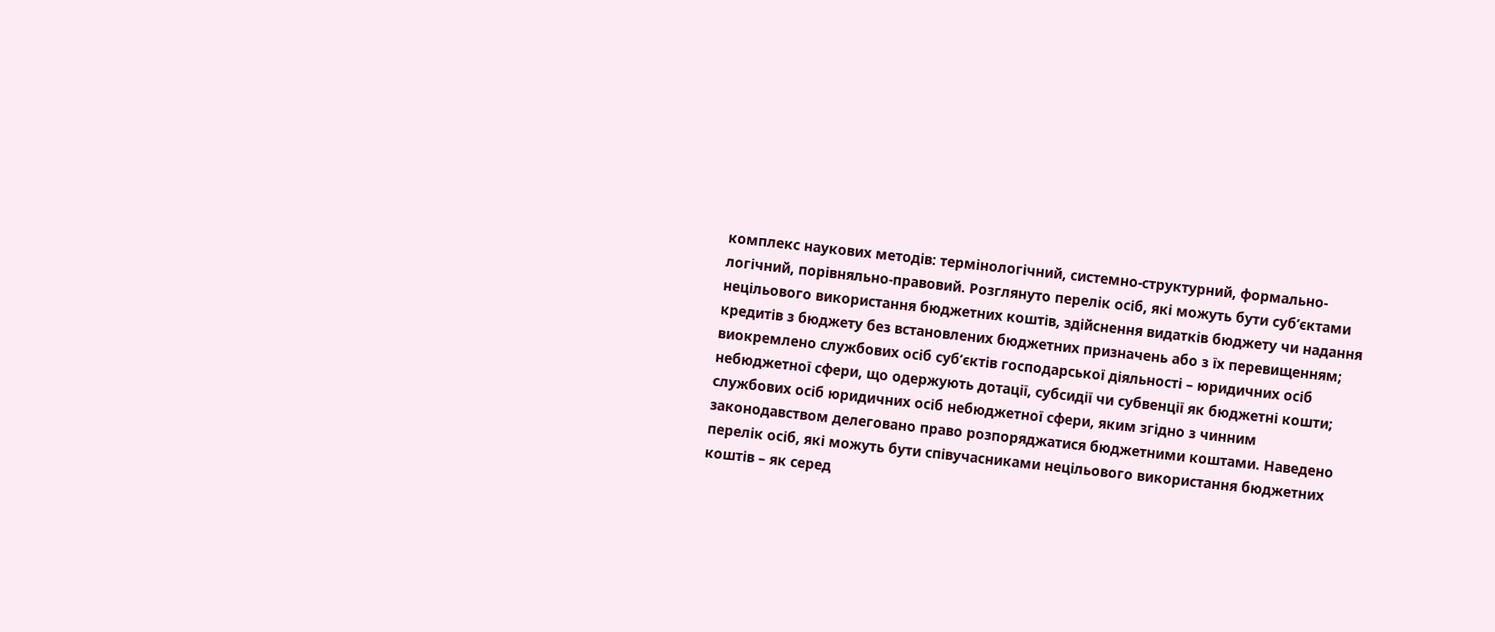комплекс наукових методів: термінологічний, системно-структурний, формально-логічний, порівняльно-правовий. Розглянуто перелік осіб, які можуть бути суб’єктами нецільового використання бюджетних коштів, здійснення видатків бюджету чи надання кредитів з бюджету без встановлених бюджетних призначень або з їх перевищенням; виокремлено службових осіб суб’єктів господарської діяльності – юридичних осіб небюджетної сфери, що одержують дотації, субсидії чи субвенції як бюджетні кошти; службових осіб юридичних осіб небюджетної сфери, яким згідно з чинним законодавством делеговано право розпоряджатися бюджетними коштами. Наведено перелік осіб, які можуть бути співучасниками нецільового використання бюджетних коштів – як серед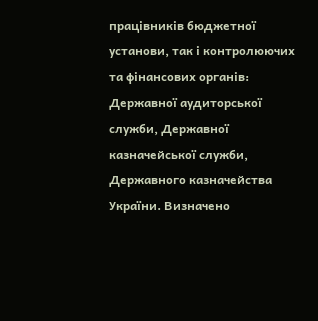працівників бюджетної установи, так і контролюючих та фінансових органів: Державної аудиторської служби, Державної казначейської служби, Державного казначейства України. Визначено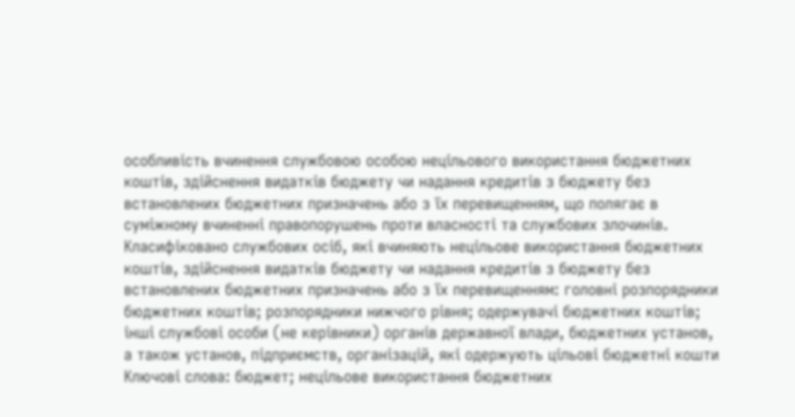особливість вчинення службовою особою нецільового використання бюджетних коштів, здійснення видатків бюджету чи надання кредитів з бюджету без встановлених бюджетних призначень або з їх перевищенням, що полягає в суміжному вчиненні правопорушень проти власності та службових злочинів. Класифіковано службових осіб, які вчиняють нецільове використання бюджетних коштів, здійснення видатків бюджету чи надання кредитів з бюджету без встановлених бюджетних призначень або з їх перевищенням: головні розпорядники бюджетних коштів; розпорядники нижчого рівня; одержувачі бюджетних коштів; інші службові особи (не керівники) органів державної влади, бюджетних установ, а також установ, підприємств, організацій, які одержують цільові бюджетні кошти Ключові слова: бюджет; нецільове використання бюджетних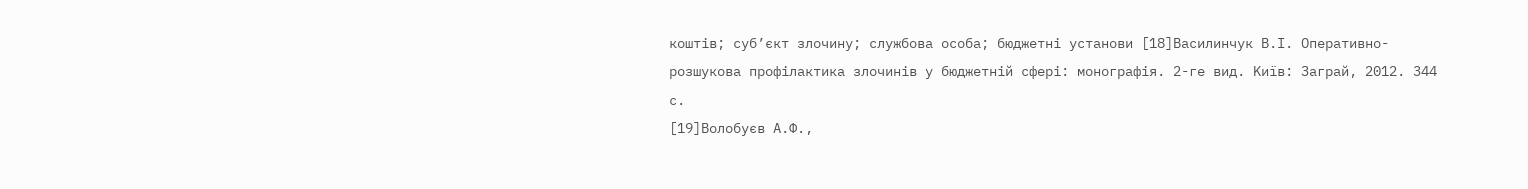коштів; суб’єкт злочину; службова особа; бюджетні установи [18]Василинчук В.І. Оперативно-розшукова профілактика злочинів у бюджетній сфері: монографія. 2-ге вид. Kиїв: Заграй, 2012. 344 с.
[19]Волобуєв А.Ф.,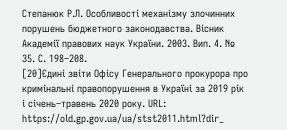Степанюк Р.Л. Особливості механізму злочинних порушень бюджетного законодавства. Вісник Академії правових наук України. 2003. Вип. 4. № 35. С. 198–208.
[20]Єдині звіти Офісу Генерального прокурора про кримінальні правопорушення в Україні за 2019 рік і січень–травень 2020 року. URL: https://old.gp.gov.ua/ua/stst2011.html?dir_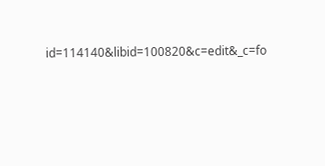id=114140&libid=100820&c=edit&_c=fo